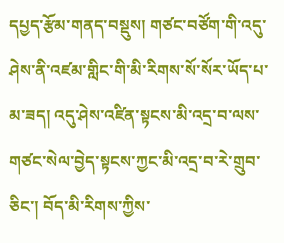དཔྱད་རྩོམ་གནད་བསྡུས། གཙང་བཙོག་གི་འདུ་ཤེས་ནི་འཛམ་གླིང་གི་མི་རིགས་སོ་སོར་ཡོད་པ་མ་ཟད། འདུ་ཤེས་འཛིན་སྟངས་མི་འདྲ་བ་ལས་གཙང་སེལ་བྱེད་སྟངས་ཀྱང་མི་འདྲ་བ་རེ་གྲུབ་ཅིང་། བོད་མི་རིགས་ཀྱིས་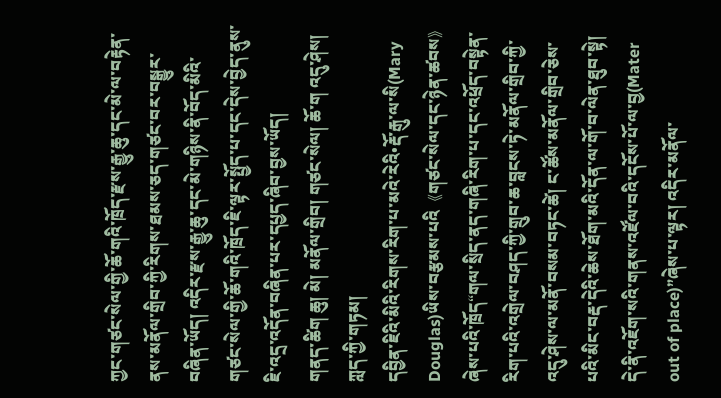ཀྱང་གཙང་སེལ་གྱི་ཆོ་གའི་ཁྲོད་རྫས་རྒྱུ་ཆུ་དང་མེ་ལ་བརྟེན་ནས་མནོལ་གྲིབ་ཀྱི་རིགས་ཐམས་ཅད་གཙང་བར་བསྒྱུར་བཞིན་ཡོད། འདིར་རྫས་རྒྱུ་ཆུ་དང་མེ་གཉིས་ནི་བོད་མིའི་གཙང་སེལ་གྱི་ཆོ་གའི་ཁྲོད་ཇི་ལྟར་སྤྱོད་པ་དང་དེས་བྱེད་ནུས་ཇི་འདྲ་འདོན་བཞིན་པར་དཔྱད་ཞིབ་བྱས་ཡོད།
གནད་ཚིག ཆུ། མེ། མནོལ་གྲིབ། གཙང་སེལ། ཆོ་ག འདུ་ཤེས།
ཀླད་ཀྱི་གཏམ།
དབྱིན་ཇིའི་མིའི་རིགས་རིག་པ་མའེ་རེའི•རྡོ་རྒུ་ལ་སི(Mary Douglas)ཡིས་བརྩམས་པའི《གཙང་སེལ་དང་ཉེན་ཚབས》ཞེས་པའི་ཁྲོད“གལ་སྲིད་ནད་གཞི་རིག་པ་དང་འཕྲོད་བསྟེན་རིག་པའི་འགྲེལ་བཤད་ཀྱི་གྲུབ་ཆ་བླངས་ཏེ་མནོལ་གྲིབ་ཀྱི་འདུ་ཤེས་ལ་མནོ་བསམ་བཏང་ཚེ། ང་ཚོས་མནོལ་གྲིབ་ཅེས་པའི་མིང་བརྡ་དེའི་ཆེས་ཐོག་མའི་དོན་ལ་གོ་བ་ལེན་ཐུབ་སྟེ། དེ་ནི་འཇོག་སའི་གནས་འཛོལ་བའི་དངོས་པོ་ལ་བྱ(Mater out of place)”ཞེས་པ་ལྟར། འདིར་མནོལ་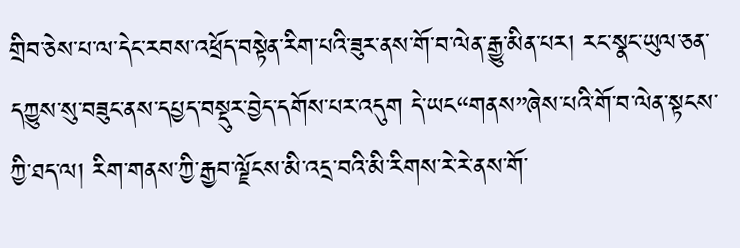གྲིབ་ཅེས་པ་ལ་དེང་རབས་འཕྲོད་བསྟེན་རིག་པའི་ཟུར་ནས་གོ་བ་ལེན་རྒྱུ་མིན་པར། རང་སྣང་ཡུལ་ཅན་དཀྱུས་སུ་བཟུང་ནས་དཔྱད་བསྡུར་བྱེད་དགོས་པར་འདུག དེ་ཡང“གནས”ཞེས་པའི་གོ་བ་ལེན་སྟངས་ཀྱི་ཐད་ལ། རིག་གནས་ཀྱི་རྒྱབ་ལྗོངས་མི་འདྲ་བའི་མི་རིགས་རེ་རེ་ནས་གོ་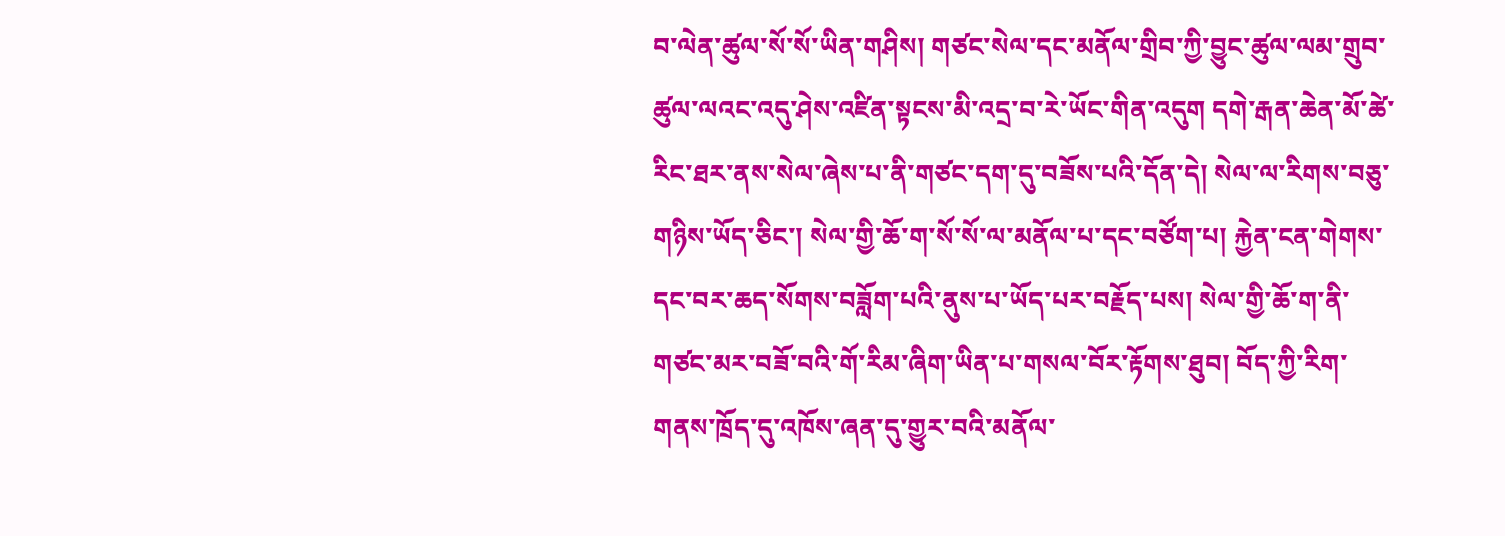བ་ལེན་ཚུལ་སོ་སོ་ཡིན་གཤིས། གཙང་སེལ་དང་མནོལ་གྲིབ་ཀྱི་བྱུང་ཚུལ་ལམ་གྲུབ་ཚུལ་ལའང་འདུ་ཤེས་འཛིན་སྟངས་མི་འདྲ་བ་རེ་ཡོང་གིན་འདུག དགེ་རྒན་ཆེན་མོ་ཚེ་རིང་ཐར་ནས་སེལ་ཞེས་པ་ནི་གཙང་དག་དུ་བཟོས་པའི་དོན་དེ། སེལ་ལ་རིགས་བཅུ་གཉིས་ཡོད་ཅིང་། སེལ་གྱི་ཆོ་ག་སོ་སོ་ལ་མནོལ་པ་དང་བཙོག་པ། རྐྱེན་ངན་གེགས་དང་བར་ཆད་སོགས་བཟློག་པའི་ནུས་པ་ཡོད་པར་བརྗོད་པས། སེལ་གྱི་ཆོ་ག་ནི་གཙང་མར་བཟོ་བའི་གོ་རིམ་ཞིག་ཡིན་པ་གསལ་བོར་རྟོགས་ཐུབ། བོད་ཀྱི་རིག་གནས་ཁྲོད་དུ་འཁོས་ཞན་དུ་གྱུར་བའི་མནོལ་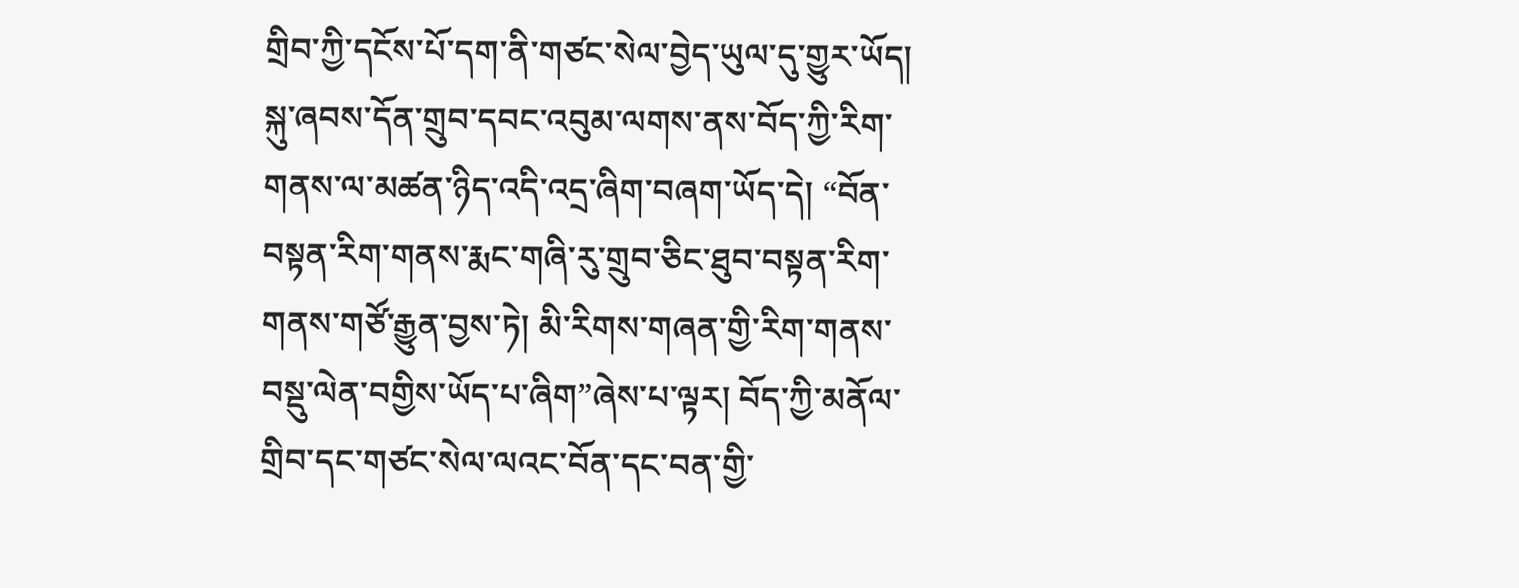གྲིབ་ཀྱི་དངོས་པོ་དག་ནི་གཙང་སེལ་བྱེད་ཡུལ་དུ་གྱུར་ཡོད།
སྐུ་ཞབས་དོན་གྲུབ་དབང་འབུམ་ལགས་ནས་བོད་ཀྱི་རིག་གནས་ལ་མཚན་ཉིད་འདི་འདྲ་ཞིག་བཞག་ཡོད་དེ། “བོན་བསྟན་རིག་གནས་རྨང་གཞི་རུ་གྲུབ་ཅིང་ཐུབ་བསྟན་རིག་གནས་གཙོ་རྒྱུན་བྱས་ཏེ། མི་རིགས་གཞན་གྱི་རིག་གནས་བསྡུ་ལེན་བགྱིས་ཡོད་པ་ཞིག”ཞེས་པ་ལྟར། བོད་ཀྱི་མནོལ་གྲིབ་དང་གཙང་སེལ་ལའང་བོན་དང་བན་གྱི་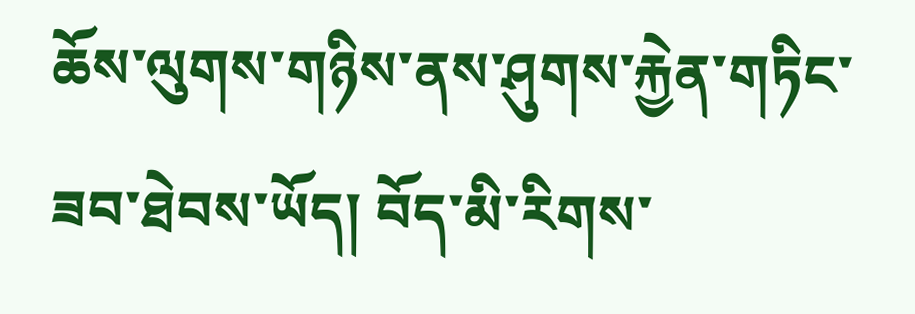ཆོས་ལུགས་གཉིས་ནས་ཤུགས་རྐྱེན་གཏིང་ཟབ་ཐེབས་ཡོད། བོད་མི་རིགས་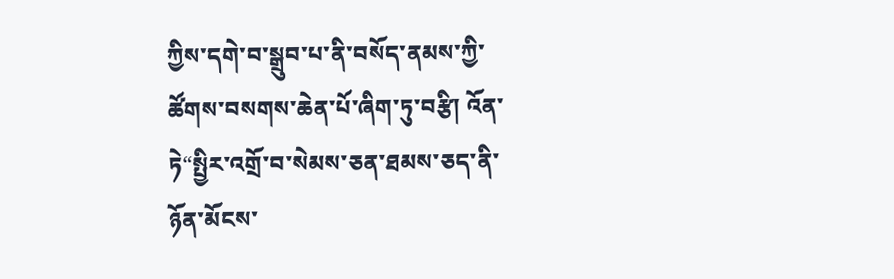ཀྱིས་དགེ་བ་སྒྲུབ་པ་ནི་བསོད་ནམས་ཀྱི་ཚོགས་བསགས་ཆེན་པོ་ཞིག་ཏུ་བརྩི། འོན་ཏེ“སྤྱིར་འགྲོ་བ་སེམས་ཅན་ཐམས་ཅད་ནི་ཉོན་མོངས་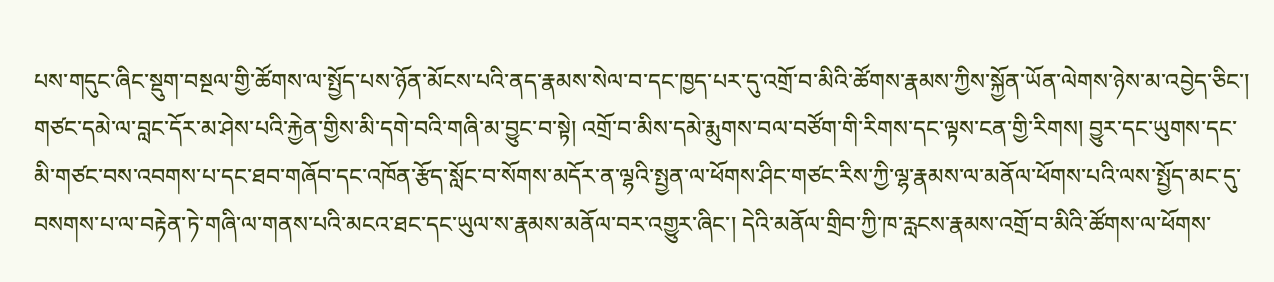པས་གདུང་ཞིང་སྡུག་བསྔལ་གྱི་ཚོགས་ལ་སྤྱོད་པས་ཉོན་མོངས་པའི་ནད་རྣམས་སེལ་བ་དང་ཁྱད་པར་དུ་འགྲོ་བ་མིའི་ཚོགས་རྣམས་ཀྱིས་སྐྱོན་ཡོན་ལེགས་ཉེས་མ་འབྱེད་ཅིང་། གཙང་དམེ་ལ་བླང་དོར་མ་ཤེས་པའི་རྐྱེན་གྱིས་མི་དགེ་བའི་གཞི་མ་བྱུང་བ་སྟེ། འགྲོ་བ་མིས་དམེ་རྨུགས་བལ་བཙོག་གི་རིགས་དང་ལྟས་ངན་གྱི་རིགས། བྱུར་དང་ཡུགས་དང་མི་གཙང་བས་འབགས་པ་དང་ཐབ་གཞོབ་དང་འཁོན་རྩོད་སློང་བ་སོགས་མདོར་ན་ལྷའི་སྤྱན་ལ་ཕོགས་ཤིང་གཙང་རིས་ཀྱི་ལྷ་རྣམས་ལ་མནོལ་ཕོགས་པའི་ལས་སྤྱོད་མང་དུ་བསགས་པ་ལ་བརྟེན་ཏེ་གཞི་ལ་གནས་པའི་མངའ་ཐང་དང་ཡུལ་ས་རྣམས་མནོལ་བར་འགྱུར་ཞིང་། དེའི་མནོལ་གྲིབ་ཀྱི་ཁ་རླངས་རྣམས་འགྲོ་བ་མིའི་ཚོགས་ལ་ཕོགས་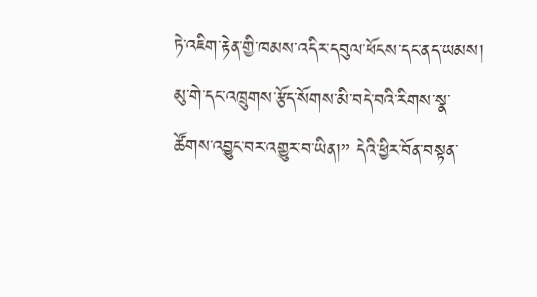ཏེ་འཇིག་རྟེན་གྱི་ཁམས་འདིར་དབུལ་ཕོངས་དང་ནད་ཡམས། མུ་གེ་དང་འཁྲུགས་རྩོད་སོགས་མི་བདེ་བའི་རིགས་སྣ་ཚོགས་འབྱུང་བར་འགྱུར་བ་ཡིན།” དེའི་ཕྱིར་བོན་བསྟན་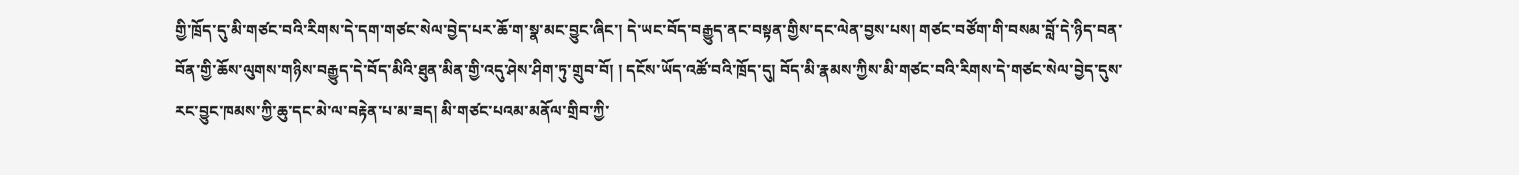གྱི་ཁྲོད་དུ་མི་གཙང་བའི་རིགས་དེ་དག་གཙང་སེལ་བྱེད་པར་ཆོ་ག་སྣ་མང་བྱུང་ཞིང་། དེ་ཡང་བོད་བརྒྱུད་ནང་བསྟན་གྱིས་དང་ལེན་བྱས་པས། གཙང་བཙོག་གི་བསམ་བློ་དེ་ཉིད་བན་བོན་གྱི་ཆོས་ལུགས་གཉིས་བརྒྱུད་དེ་བོད་མིའི་ཐུན་མིན་གྱི་འདུ་ཤེས་ཤིག་ཏུ་གྲུབ་བོ། ། དངོས་ཡོད་འཚོ་བའི་ཁྲོད་དུ། བོད་མི་རྣམས་ཀྱིས་མི་གཙང་བའི་རིགས་དེ་གཙང་སེལ་བྱེད་དུས་རང་བྱུང་ཁམས་ཀྱི་ཆུ་དང་མེ་ལ་བརྟེན་པ་མ་ཟད། མི་གཙང་པའམ་མནོལ་གྲིབ་ཀྱི་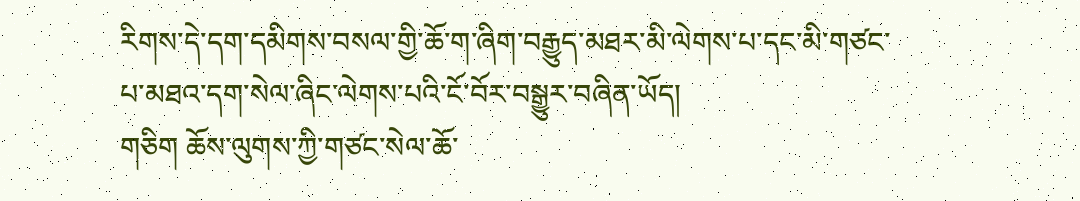རིགས་དེ་དག་དམིགས་བསལ་གྱི་ཆོ་ག་ཞིག་བརྒྱུད་མཐར་མི་ལེགས་པ་དང་མི་གཙང་པ་མཐའ་དག་སེལ་ཞིང་ལེགས་པའི་ངོ་བོར་བསྒྱུར་བཞིན་ཡོད།
གཅིག ཆོས་ལུགས་ཀྱི་གཙང་སེལ་ཆོ་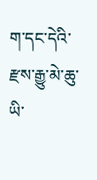ག་དང་དེའི་རྫས་རྒྱུ་མེ་ཆུ་ཡི་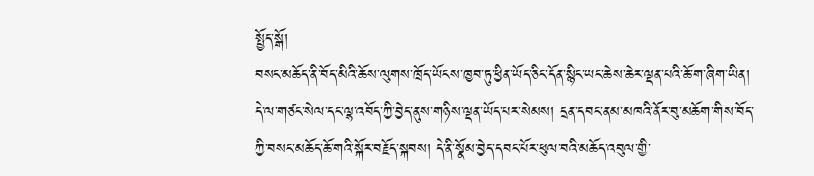སྤྱོད་སྒོ།
བསང་མཆོད་ནི་བོད་མིའི་ཆོས་ལུགས་ཁྲོད་ཡོངས་ཁྱབ་ཏུ་ཕྱིན་ཡོད་ཅིང་དོན་སྙིང་ཡང་ཆེས་ཆེར་ལྡན་པའི་ཆོ་ག་ཞིག་ཡིན། དེ་ལ་གཙང་སེལ་དང་ལྷ་འབོད་ཀྱི་བྱེད་ནུས་གཉིས་ལྡན་ཡོད་པར་སེམས། དྲན་དབང་ནམ་མཁའི་ནོར་བུ་མཆོག་གིས་བོད་ཀྱི་བསང་མཆོད་ཆོ་གའི་སྐོར་བརྗོད་སྐབས། དེ་ནི་སྣོམ་བྱེད་དབང་པོར་ཕུལ་བའི་མཆོད་འབུལ་གྱི་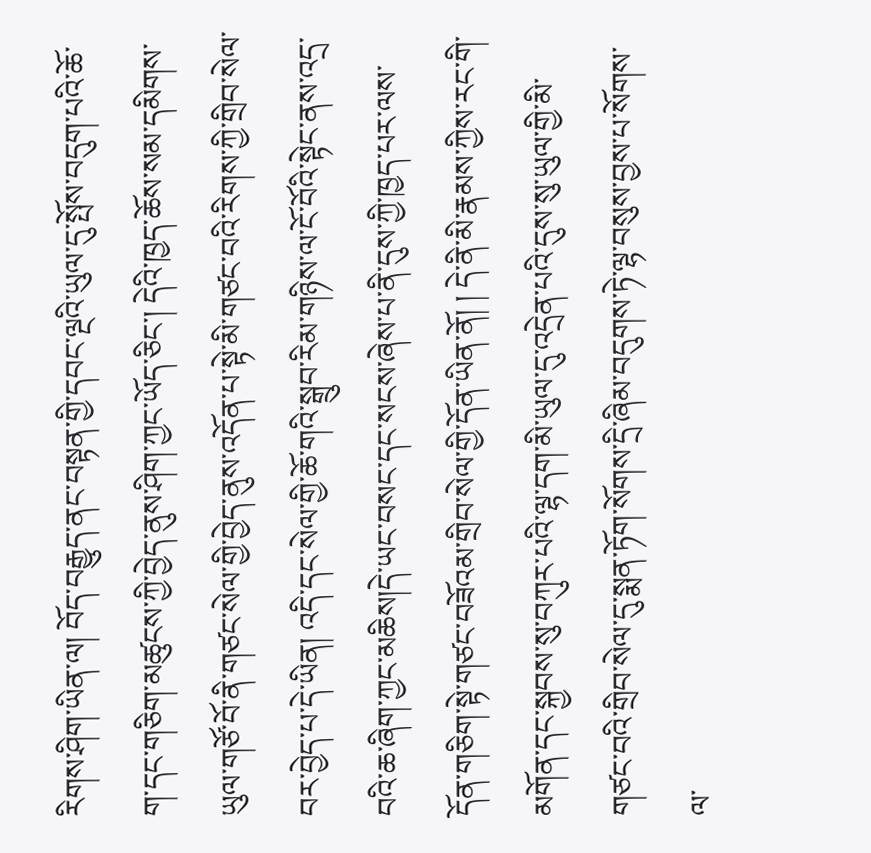རིགས་ཤིག་ཡིན་ལ། བོད་བརྒྱུད་ནང་བསྟན་གྱི་དབང་ལྔའི་ཡུལ་དུ་སྤོས་བདུག་པའི་ཆོ་ག་དང་གཅིག་མཚུངས་ཀྱི་བྱེད་ནུས་ཤིག་ཀྱང་ཡོད་ཅིང་། དེའི་ཁྱད་ཆོས་སམ་དམིགས་ཡུལ་གཙོ་བོ་ནི་གཙང་སེལ་གྱི་བྱེད་ནུས་འདོན་པ་སྟེ་མི་གཙང་བའི་རིགས་ཀྱི་གྲིབ་སེལ་བར་བྱེད་པ་དེ་ཡིན། འདི་དང་སེལ་གྱི་ཆོ་གའི་སྒྲུབ་རིམ་གཉིས་ལ་ངོ་བོའི་སྟེང་ནས་འདྲ་བའི་ཆ་ཞིག་ཀྱང་མཆིས།དེ་ཡང་བསང་དང་སངས་ཞེས་པ་ནི་དུས་ཀྱི་ཁྱད་པར་ལས་དོན་གཅིག་སྟེ་གཙང་བཟོའམ་གྲིབ་སེལ་གྱི་དོན་ཡིན་ནོ། ། དེ་ནི་མི་རྣམས་ཀྱིས་རང་གི་མགོན་དང་སྐྱབས་སུ་བཀུར་པའི་ལྷ་དག་མི་ཡུལ་དུ་འདྲེན་པའི་དུས་སུ་ཡུལ་གྱི་མི་གཙང་བའི་གྲིབ་སེལ་དུ་སྨན་ཏོག་སོགས་དྲི་ཞིམ་བདུགས་ཏེ་ལྷ་བསུས་བྱས་པ་སོགས་ལ་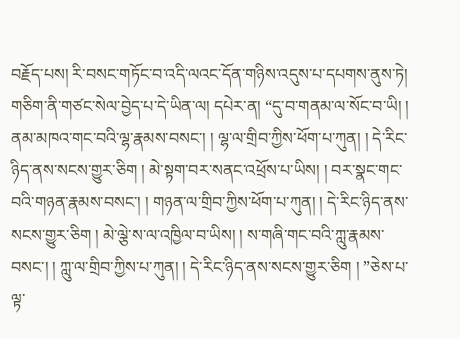བརྗོད་པས། རི་བསང་གཏོང་བ་འདི་ལའང་དོན་གཉིས་འདུས་པ་དཔགས་ནུས་ཏེ། གཅིག་ནི་གཙང་སེལ་བྱེད་པ་དེ་ཡིན་ལ། དཔེར་ན། “དུ་བ་གནམ་ལ་སོང་བ་ཡི། ། ནམ་མཁའ་གང་བའི་ལྷ་རྣམས་བསང་། ། ལྷ་ལ་གྲིབ་ཀྱིས་ཕོག་པ་ཀུན། ། དེ་རིང་ཉིད་ནས་སངས་གྱུར་ཅིག ། མེ་སྟག་བར་སནང་འཕྲོས་པ་ཡིས། ། བར་སྣང་གང་བའི་གཉན་རྣམས་བསང་། ། གཉན་ལ་གྲིབ་ཀྱིས་ཕོག་པ་ཀུན། ། དེ་རིང་ཉིད་ནས་སངས་གྱུར་ཅིག ། མེ་ལྕེ་ས་ལ་འཁྱིལ་བ་ཡིས། ། ས་གཞི་གང་བའི་ཀླུ་རྣམས་བསང་། ། ཀླུ་ལ་གྲིབ་ཀྱིས་པ་ཀུན། ། དེ་རིང་ཉིད་ནས་སངས་གྱུར་ཅིག ། ”ཅེས་པ་ལྟ་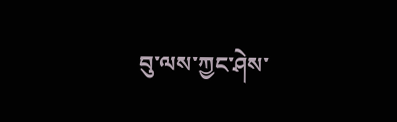བུ་ལས་ཀྱང་ཤེས་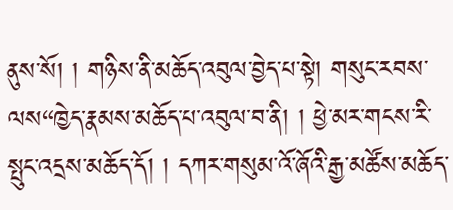ནུས་སོ། ། གཉིས་ནི་མཆོད་འབུལ་བྱེད་པ་སྟེ། གསུང་རབས་ལས“ཁྱེད་རྣམས་མཆོད་པ་འབུལ་བ་ནི། ། ཕྱེ་མར་གངས་རི་སྤུང་འདྲས་མཆོད་དོ། ། དཀར་གསུམ་འོ་ཞོའི་རྒྱ་མཚོས་མཆོད་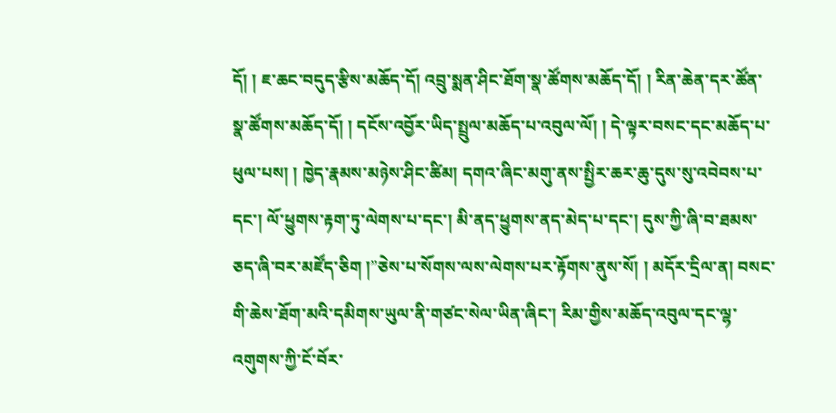དོ། ། ཇ་ཆང་བདུད་རྩིས་མཆོད་དོ། འབྲུ་སྨན་ཤིང་ཐོག་སྣ་ཚོགས་མཆོད་དོ། ། རིན་ཆེན་དར་ཚོན་སྣ་ཚོགས་མཆོད་དོ། ། དངོས་འབྱོར་ཡིད་སྤྲུལ་མཆོད་པ་འབུལ་ལོ། ། དེ་ལྟར་བསང་དང་མཆོད་པ་ཕུལ་པས། ། ཁྱེད་རྣམས་མཉེས་ཤིང་ཚིམ། དགའ་ཞིང་མགུ་ནས་སྤྱིར་ཆར་ཆུ་དུས་སུ་འབེབས་པ་དང་། ལོ་ཕྱུགས་རྟག་ཏུ་ལེགས་པ་དང་། མི་ནད་ཕྱུགས་ནད་མེད་པ་དང་། དུས་ཀྱི་ཞི་བ་ཐམས་ཅད་ཞི་བར་མཛོད་ཅིག །”ཅེས་པ་སོགས་ལས་ལེགས་པར་རྟོགས་ནུས་སོ། ། མདོར་དྲིལ་ན། བསང་གི་ཆེས་ཐོག་མའི་དམིགས་ཡུལ་ནི་གཙང་སེལ་ཡིན་ཞིང་། རིམ་གྱིས་མཆོད་འབུལ་དང་ལྷ་འགུགས་ཀྱི་ངོ་བོར་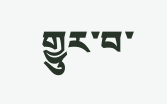གྱུར་བ་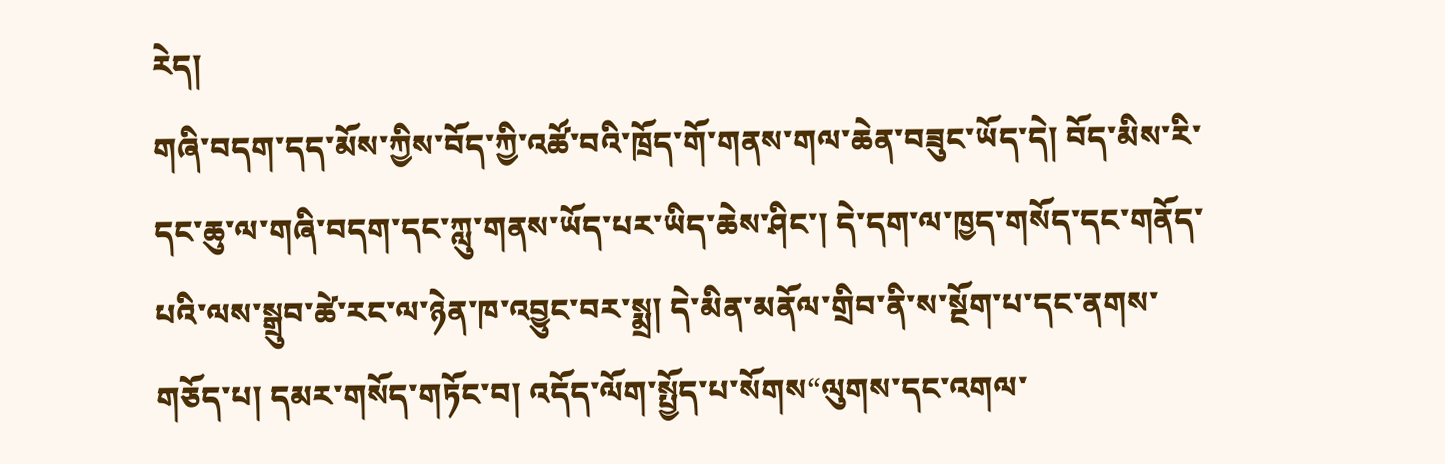རེད།
གཞི་བདག་དད་མོས་ཀྱིས་བོད་ཀྱི་འཚོ་བའི་ཁྲོད་གོ་གནས་གལ་ཆེན་བཟུང་ཡོད་དེ། བོད་མིས་རི་དང་ཆུ་ལ་གཞི་བདག་དང་ཀླུ་གནས་ཡོད་པར་ཡིད་ཆེས་ཤིང་། དེ་དག་ལ་ཁྱད་གསོད་དང་གནོད་པའི་ལས་སྒྲུབ་ཚེ་རང་ལ་ཉེན་ཁ་འབྱུང་བར་སྨྲ། དེ་མིན་མནོལ་གྲིབ་ནི་ས་སྔོག་པ་དང་ནགས་གཅོད་པ། དམར་གསོད་གཏོང་བ། འདོད་ལོག་སྤྱོད་པ་སོགས“ལུགས་དང་འགལ་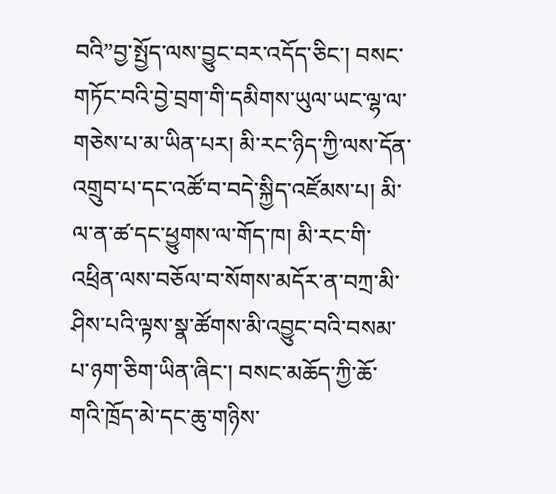བའི”བྱ་སྤྱོད་ལས་བྱུང་བར་འདོད་ཅིང་། བསང་གཏོང་བའི་བྱེ་བྲག་གི་དམིགས་ཡུལ་ཡང་ལྷ་ལ་གཅེས་པ་མ་ཡིན་པར། མི་རང་ཉིད་ཀྱི་ལས་དོན་འགྲུབ་པ་དང་འཚོ་བ་བདེ་སྐྱིད་འཛོམས་པ། མི་ལ་ན་ཚ་དང་ཕྱུགས་ལ་གོད་ཁ། མི་རང་གི་འཕྲིན་ལས་བཅོལ་བ་སོགས་མདོར་ན་བཀྲ་མི་ཤིས་པའི་ལྟས་སྣ་ཚོགས་མི་འབྱུང་བའི་བསམ་པ་ཉག་ཅིག་ཡིན་ཞིང་། བསང་མཆོད་ཀྱི་ཆོ་གའི་ཁྲོད་མེ་དང་ཆུ་གཉིས་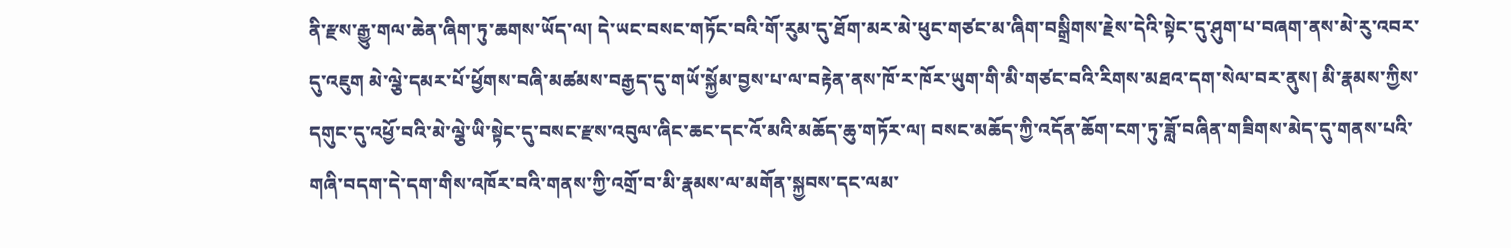ནི་རྫས་རྒྱུ་གལ་ཆེན་ཞིག་ཏུ་ཆགས་ཡོད་ལ། དེ་ཡང་བསང་གཏོང་བའི་གོ་རུམ་དུ་ཐོག་མར་མེ་ཕུང་གཙང་མ་ཞིག་བསྒྲིགས་རྗེས་དེའི་སྟེང་དུ་ཤུག་པ་བཞག་ནས་མེ་རུ་འབར་དུ་འཇུག མེ་ལྕེ་དམར་པོ་ཕྱོགས་བཞི་མཚམས་བརྒྱད་དུ་གཡོ་སྐྱོམ་བྱས་པ་ལ་བརྟེན་ནས་ཁོ་ར་ཁོར་ཡུག་གི་མི་གཙང་བའི་རིགས་མཐའ་དག་སེལ་བར་ནུས། མི་རྣམས་ཀྱིས་དགུང་དུ་འཕྱོ་བའི་མེ་ལྕེ་ཡི་སྟེང་དུ་བསང་རྫས་འབུལ་ཞིང་ཆང་དང་འོ་མའི་མཆོད་ཆུ་གཏོར་ལ། བསང་མཆོད་ཀྱི་འདོན་ཆོག་ངག་ཏུ་ཟློ་བཞིན་གཟིགས་མེད་དུ་གནས་པའི་གཞི་བདག་དེ་དག་གིས་འཁོར་བའི་གནས་ཀྱི་འགྲོ་བ་མི་རྣམས་ལ་མགོན་སྐྱབས་དང་ལམ་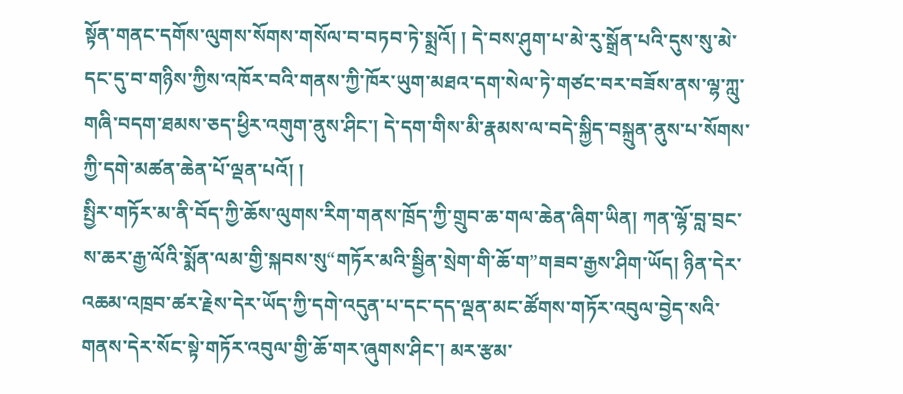སྟོན་གནང་དགོས་ལུགས་སོགས་གསོལ་བ་བཏབ་ཏེ་སྨྲའོ། ། དེ་བས་ཤུག་པ་མེ་རུ་སྒྲོན་པའི་དུས་སུ་མེ་དང་དུ་བ་གཉིས་ཀྱིས་འཁོར་བའི་གནས་ཀྱི་ཁོར་ཡུག་མཐའ་དག་སེལ་ཏེ་གཙང་བར་བཟོས་ནས་ལྷ་ཀླུ་གཞི་བདག་ཐམས་ཅད་ཕྱིར་འགུག་ནུས་ཤིང་། དེ་དག་གིས་མི་རྣམས་ལ་བདེ་སྐྱིད་བསྐྲུན་ནུས་པ་སོགས་ཀྱི་དགེ་མཚན་ཆེན་པོ་ལྡན་པའོ། །
སྤྱིར་གཏོར་མ་ནི་བོད་ཀྱི་ཆོས་ལུགས་རིག་གནས་ཁྲོད་ཀྱི་གྲུབ་ཆ་གལ་ཆེན་ཞིག་ཡིན། ཀན་ལྷོ་བླ་བྲང་ས་ཆར་རྒྱ་ལོའི་སྨོན་ལམ་གྱི་སྐབས་སུ“གཏོར་མའི་སྦྱིན་སྲེག་གི་ཆོ་ག”གཟབ་རྒྱས་ཤིག་ཡོད། ཉིན་དེར་འཆམ་འཁྲབ་ཚར་རྗེས་དེར་ཡོད་ཀྱི་དགེ་འདུན་པ་དང་དད་ལྡན་མང་ཚོགས་གཏོར་འབུལ་བྱེད་སའི་གནས་དེར་སོང་སྟེ་གཏོར་འབུལ་གྱི་ཆོ་གར་ཞུགས་ཤིང་། མར་རྩམ་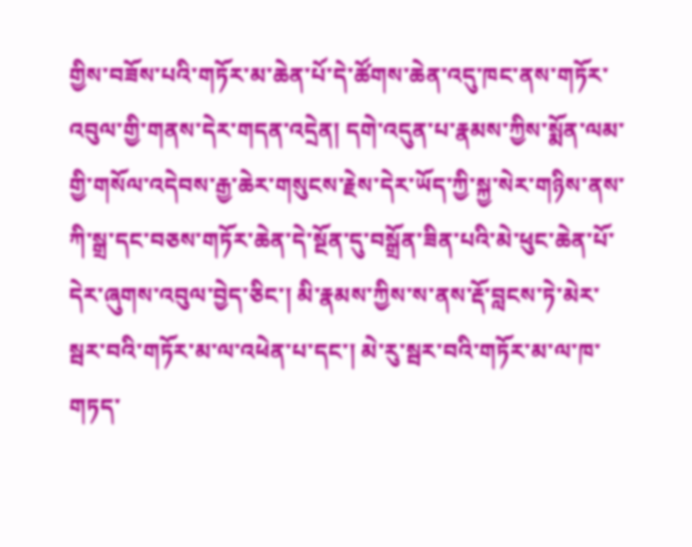གྱིས་བཟོས་པའི་གཏོར་མ་ཆེན་པོ་དེ་ཚོགས་ཆེན་འདུ་ཁང་ནས་གཏོར་འབུལ་གྱི་གནས་དེར་གདན་འདྲེན། དགེ་འདུན་པ་རྣམས་ཀྱིས་སྨོན་ལམ་གྱི་གསོལ་འདེབས་རྒྱ་ཆེར་གསུངས་རྗེས་དེར་ཡོད་ཀྱི་སྐྱ་སེར་གཉིས་ནས་ཀི་སྒྲ་དང་བཅས་གཏོར་ཆེན་དེ་སྔོན་དུ་བསྒྲོན་ཟིན་པའི་མེ་ཕུང་ཆེན་པོ་དེར་ཞུགས་འབུལ་བྱེད་ཅིང་། མི་རྣམས་ཀྱིས་ས་ནས་རྡོ་བླངས་ཏེ་མེར་སྦར་བའི་གཏོར་མ་ལ་འཕེན་པ་དང་། མེ་རུ་སྦར་བའི་གཏོར་མ་ལ་ཁ་གཏད་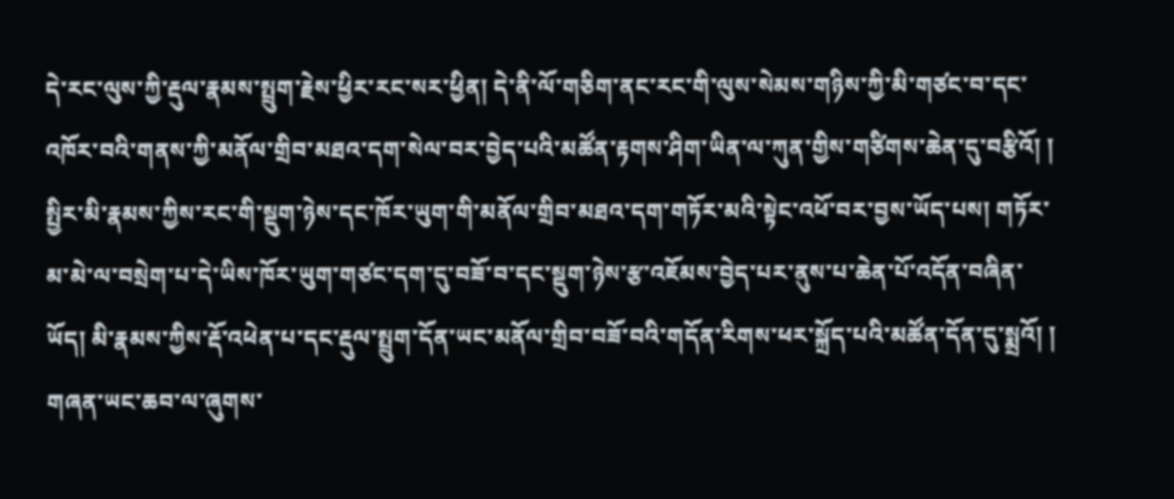དེ་རང་ལུས་ཀྱི་རྡུལ་རྣམས་སྤྲུག་རྗེས་ཕྱིར་རང་སར་ཕྱིན། དེ་ནི་ལོ་གཅིག་ནང་རང་གི་ལུས་སེམས་གཉིས་ཀྱི་མི་གཙང་བ་དང་འཁོར་བའི་གནས་ཀྱི་མནོལ་གྲིབ་མཐའ་དག་སེལ་བར་བྱེད་པའི་མཚོན་རྟགས་ཤིག་ཡིན་ལ་ཀུན་གྱིས་གཙིགས་ཆེན་དུ་བརྩིའོ། ། སྤྱིར་མི་རྣམས་ཀྱིས་རང་གི་སྡུག་ཉེས་དང་ཁོར་ཡུག་གི་མནོལ་གྲིབ་མཐའ་དག་གཏོར་མའི་སྟེང་འཕོ་བར་བྱས་ཡོད་པས། གཏོར་མ་མེ་ལ་བསྲེག་པ་དེ་ཡིས་ཁོར་ཡུག་གཙང་དག་དུ་བཟོ་བ་དང་སྡུག་ཉེས་རྩ་འཇོམས་བྱེད་པར་ནུས་པ་ཆེན་པོ་འདོན་བཞིན་ཡོད། མི་རྣམས་ཀྱིས་རྡོ་འཕེན་པ་དང་རྡུལ་སྤྲུག་དོན་ཡང་མནོལ་གྲིབ་བཟོ་བའི་གདོན་རིགས་ཕར་སྐྲོད་པའི་མཚོན་དོན་དུ་སྨྲའོ། །
གཞན་ཡང་ཆབ་ལ་ཞུགས་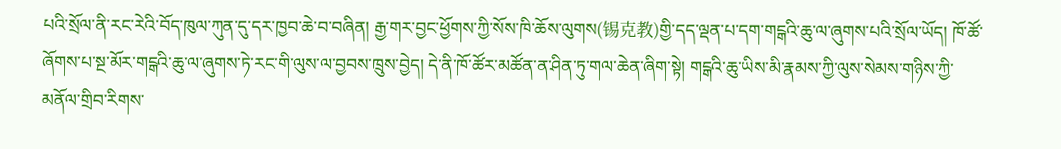པའི་སྲོལ་ནི་རང་རེའི་བོད་ཁུལ་ཀུན་དུ་དར་ཁྱབ་ཆེ་བ་བཞིན། རྒྱ་གར་བྱང་ཕྱོགས་ཀྱི་སོས་ཁི་ཆོས་ལུགས(锡克教)གྱི་དད་ལྡན་པ་དག་གངྒའི་ཆུ་ལ་ཞུགས་པའི་སྲོལ་ཡོད། ཁོ་ཚོ་ཞོགས་པ་སྔ་མོར་གངྒའི་ཆུ་ལ་ཞུགས་ཏེ་རང་གི་ལུས་ལ་བྱབས་ཁྲུས་བྱེད། དེ་ནི་ཁོ་ཚོར་མཚོན་ན་ཤིན་ཏུ་གལ་ཆེན་ཞིག་སྟེ། གངྒའི་ཆུ་ཡིས་མི་རྣམས་ཀྱི་ལུས་སེམས་གཉིས་ཀྱི་མནོལ་གྲིབ་རིགས་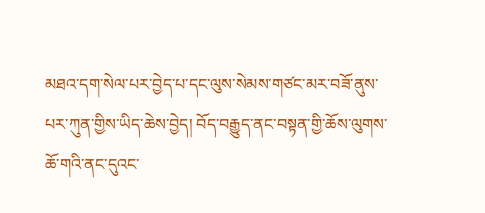མཐའ་དག་སེལ་པར་བྱེད་པ་དང་ལུས་སེམས་གཙང་མར་བཟོ་ནུས་པར་ཀུན་གྱིས་ཡིད་ཆེས་བྱེད། བོད་བརྒྱུད་ནང་བསྟན་གྱི་ཆོས་ལུགས་ཆོ་གའི་ནང་དུའང་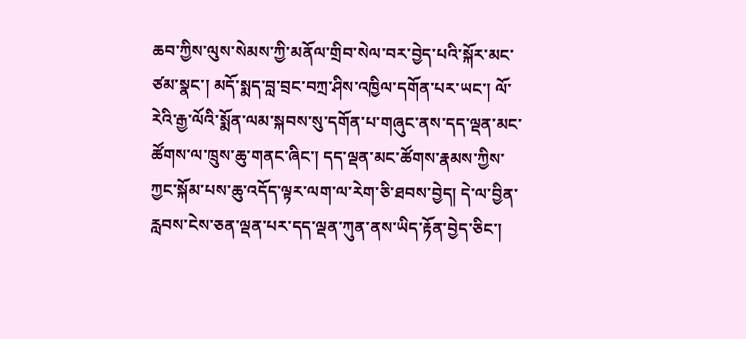ཆབ་ཀྱིས་ལུས་སེམས་ཀྱི་མནོལ་གྲིབ་སེལ་བར་བྱེད་པའི་སྐོར་མང་ཙམ་སྣང་། མདོ་སྨད་བླ་བྲང་བཀྲ་ཤིས་འཁྱིལ་དགོན་པར་ཡང་། ལོ་རེའི་རྒྱ་ལོའི་སྨོན་ལམ་སྐབས་སུ་དགོན་པ་གཞུང་ནས་དད་ལྡན་མང་ཚོགས་ལ་ཁྲུས་ཆུ་གནང་ཞིང་། དད་ལྡན་མང་ཚོགས་རྣམས་ཀྱིས་ཀྱང་སྐོམ་པས་ཆུ་འདོད་ལྟར་ལག་ལ་རེག་ཅི་ཐབས་བྱེད། དེ་ལ་བྱིན་རླབས་ངེས་ཅན་ལྡན་པར་དད་ལྡན་ཀུན་ནས་ཡིད་རྟོན་བྱེད་ཅིང་།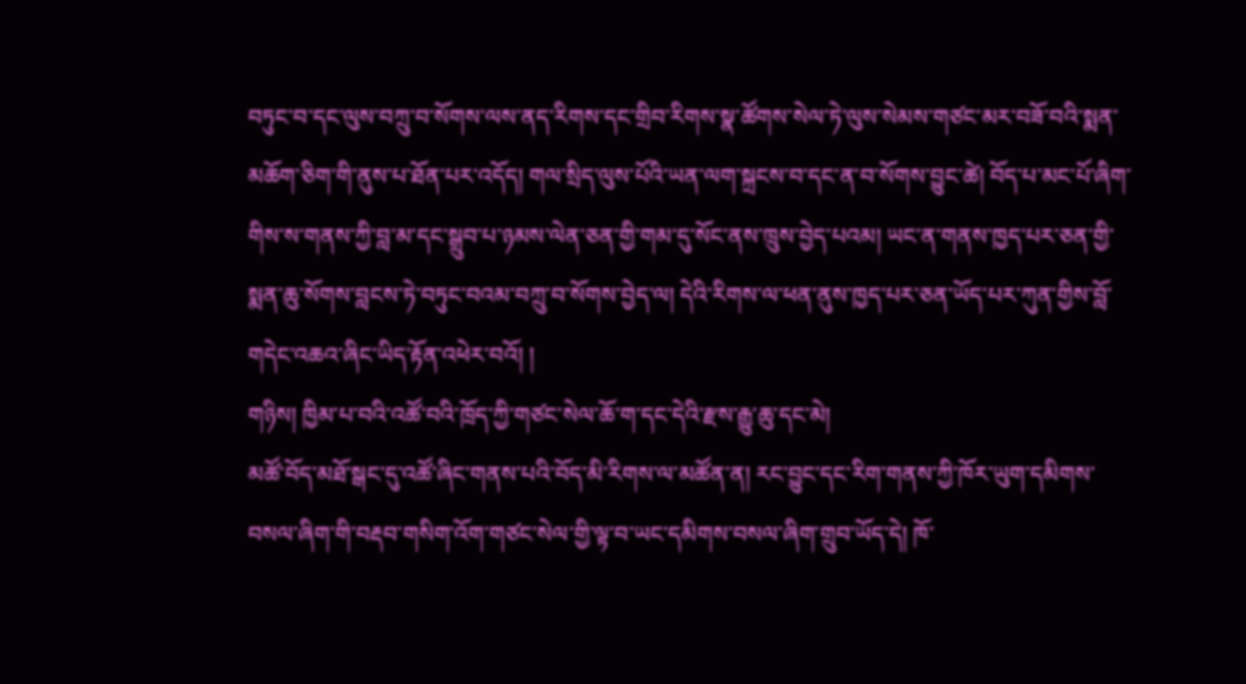བཏུང་བ་དང་ལུས་བཀྲུ་བ་སོགས་ལས་ནད་རིགས་དང་གྲིབ་རིགས་སྣ་ཚོགས་སེལ་ཏེ་ལུས་སེམས་གཙང་མར་བཟོ་བའི་སྨན་མཆོག་ཅིག་གི་ནུས་པ་ཐོན་པར་འདོད། གལ་སྲིད་ལུས་པོའི་ཡན་ལག་སྐྲངས་བ་དང་ན་བ་སོགས་བྱུང་ཚེ། བོད་པ་མང་པོ་ཞིག་གིས་ས་གནས་ཀྱི་བླ་མ་དང་སྒྲུབ་པ་ཉམས་ལེན་ཅན་གྱི་གམ་དུ་སོང་ནས་ཁྲུས་བྱེད་པའམ། ཡང་ན་གནས་ཁྱད་པར་ཅན་གྱི་སྨན་ཆུ་སོགས་བླངས་ཏེ་བཏུང་བའམ་བཀྲུ་བ་སོགས་བྱེད་ལ། དེའི་རིགས་ལ་ཕན་ནུས་ཁྱད་པར་ཅན་ཡོད་པར་ཀུན་གྱིས་བློ་གདེང་འཆའ་ཞིང་ཡིད་རྟོན་འཕེར་བའོ། །
གཉིས། ཁྱིམ་པ་བའི་འཚོ་བའི་ཁྲོད་ཀྱི་གཙང་སེལ་ཆོ་ག་དང་དེའི་རྫས་རྒྱུ་ཆུ་དང་མེ།
མཚོ་བོད་མཐོ་སྒང་དུ་འཚོ་ཞིང་གནས་པའི་བོད་མི་རིགས་ལ་མཚོན་ན། རང་བྱུང་དང་རིག་གནས་ཀྱི་ཁོར་ཡུག་དམིགས་བསལ་ཞིག་གི་བརྡབ་གསིག་འོག་གཙང་སེལ་གྱི་ལྟ་བ་ཡང་དམིགས་བསལ་ཞིག་གྲུབ་ཡོད་དེ། ཁོ་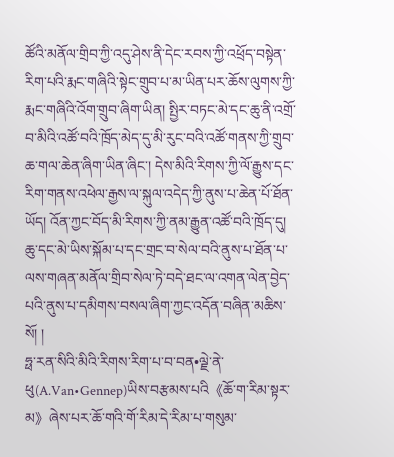ཚོའི་མནོལ་གྲིབ་ཀྱི་འདུ་ཤེས་ནི་དེང་རབས་ཀྱི་འཕྲོད་བསྟེན་རིག་པའི་རྨང་གཞིའི་སྟེང་གྲུབ་པ་མ་ཡིན་པར་ཆོས་ལུགས་ཀྱི་རྨང་གཞིའི་འོག་གྲུབ་ཞིག་ཡིན། སྤྱིར་བཏང་མེ་དང་ཆུ་ནི་འགྲོ་བ་མིའི་འཚོ་བའི་ཁྲོད་མེད་དུ་མི་རུང་བའི་འཚོ་གནས་ཀྱི་གྲུབ་ཆ་གལ་ཆེན་ཞིག་ཡིན་ཞིང་། དེས་མིའི་རིགས་ཀྱི་ལོ་རྒྱུས་དང་རིག་གནས་འཕེལ་རྒྱས་ལ་སྐུལ་འདེད་ཀྱི་ནུས་པ་ཆེན་པོ་ཐོན་ཡོད། འོན་ཀྱང་བོད་མི་རིགས་ཀྱི་ནམ་རྒྱུན་འཚོ་བའི་ཁྲོད་དུ། ཆུ་དང་མེ་ཡིས་སྐོམ་པ་དང་གྲང་བ་སེལ་བའི་ནུས་པ་ཐོན་པ་ལས་གཞན་མནོལ་གྲིབ་སེལ་ཏེ་བདེ་ཐང་ལ་འགན་ལེན་བྱེད་པའི་ནུས་པ་དམིགས་བསལ་ཞིག་ཀྱང་འདོན་བཞིན་མཆིས་སོ། །
ཧྥ་རན་སིའི་མིའི་རིགས་རིག་པ་བ་བན•ལྗེ་ནེ་ཕུ(A.Van•Gennep)ཡིས་བརྩམས་པའི《ཆོ་ག་རིམ་སྟར་མ》ཞེས་པར་ཆོ་གའི་གོ་རིམ་དེ་རིམ་པ་གསུམ་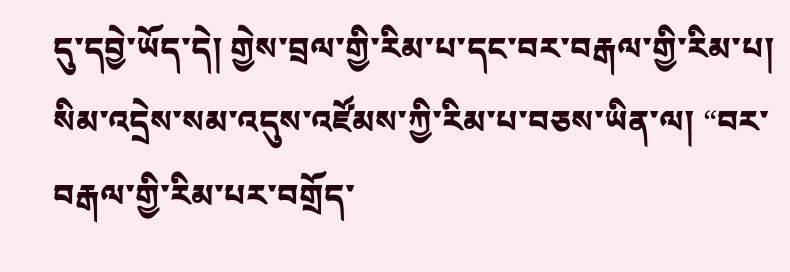དུ་དབྱེ་ཡོད་དེ། གྱེས་བྲལ་གྱི་རིམ་པ་དང་བར་བརྒལ་གྱི་རིམ་པ། སིམ་འདྲེས་སམ་འདུས་འཛོམས་ཀྱི་རིམ་པ་བཅས་ཡིན་ལ། “བར་བརྒལ་གྱི་རིམ་པར་བགྲོད་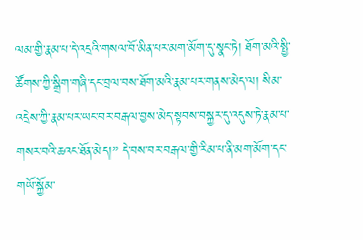ལམ་གྱི་རྣམ་པ་དེ་འདྲའི་གསལ་བོ་མིན་པར་མག་མོག་དུ་སྣང་ཏེ། ཐོག་མའི་སྤྱི་ཚོགས་ཀྱི་སྒྲིག་གཞི་དང་བྲལ་བས་ཐོག་མའི་རྣམ་པར་གནས་མེད་ལ། སིམ་འདྲེས་ཀྱི་རྣམ་པར་ཡང་བར་བརྒལ་བྱས་མེད་སྟབས་བསྐྱར་དུ་འདུས་ཏེ་རྣམ་པ་གསར་བའི་ཆའང་ཐོན་མེད།” དེ་བས་བར་བརྒལ་གྱི་རིམ་པ་ནི་མག་མོག་དང་གཡོ་སྐྱོམ་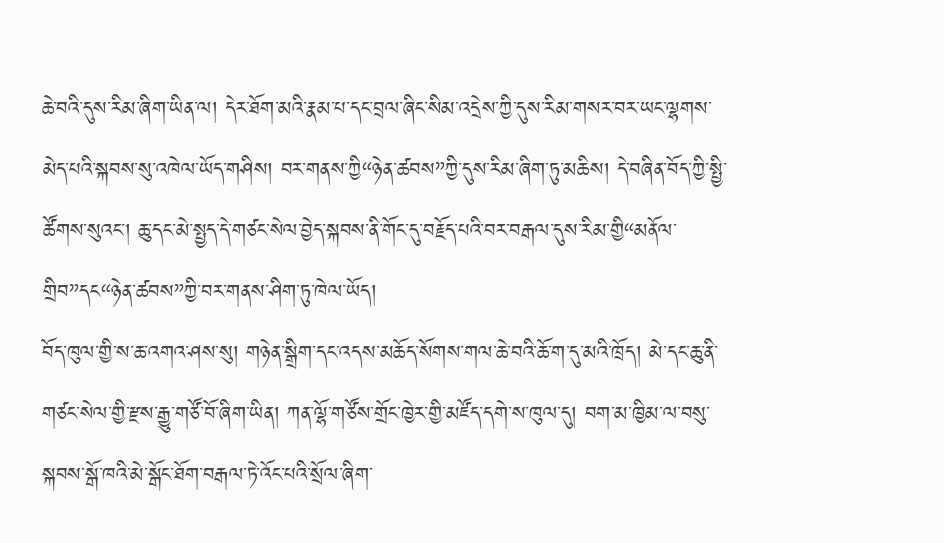ཆེ་བའི་དུས་རིམ་ཞིག་ཡིན་ལ། དེར་ཐོག་མའི་རྣམ་པ་དང་བྲལ་ཞིང་སིམ་འདྲེས་ཀྱི་དུས་རིམ་གསར་བར་ཡང་ལྷགས་མེད་པའི་སྐབས་སུ་འཁེལ་ཡོད་གཤིས། བར་གནས་ཀྱི“ཉེན་ཚབས”ཀྱི་དུས་རིམ་ཞིག་ཏུ་མཆིས། དེ་བཞིན་བོད་ཀྱི་སྤྱི་ཚོགས་སུའང་། ཆུ་དང་མེ་སྤྱད་དེ་གཙང་སེལ་བྱེད་སྐབས་ནི་གོང་དུ་བརྗོད་པའི་བར་བརྒལ་དུས་རིམ་གྱི“མནོལ་གྲིབ”དང“ཉེན་ཚབས”ཀྱི་བར་གནས་ཤིག་ཏུ་ཁེལ་ཡོད།
བོད་ཁུལ་གྱི་ས་ཆ་འགའ་ཤས་སུ། གཉེན་སྒྲིག་དང་འདས་མཆོད་སོགས་གལ་ཆེ་བའི་ཆོ་ག་དུ་མའི་ཁྲོད། མེ་དང་ཆུ་ནི་གཙང་སེལ་གྱི་རྫས་རྒྱུ་གཙོ་བོ་ཞིག་ཡིན། ཀན་ལྷོ་གཙོས་གྲོང་ཁྱེར་གྱི་མཛོད་དགེ་ས་ཁུལ་དུ། བག་མ་ཁྱིམ་ལ་བསུ་སྐབས་སྒོ་ཁའི་མེ་སྒོང་ཐོག་བརྒལ་ཏེ་འོང་པའི་སྲོལ་ཞིག་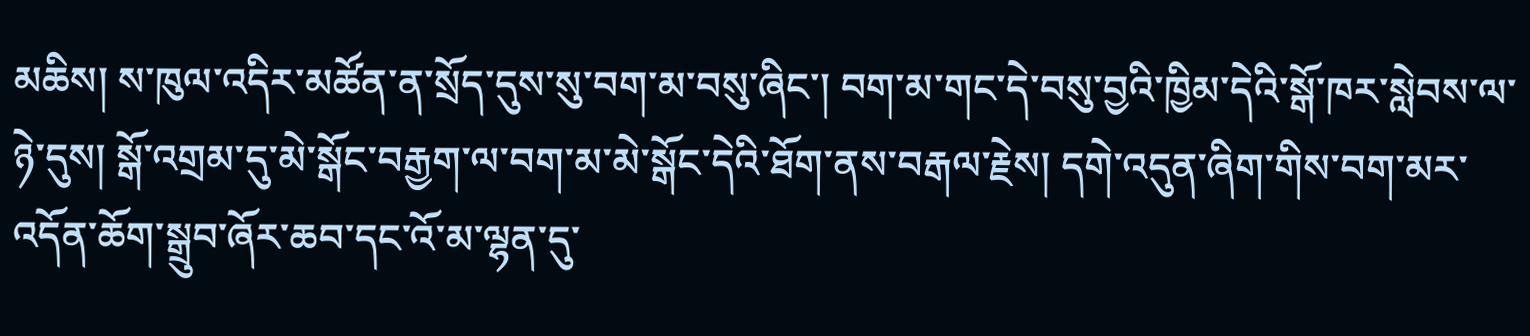མཆིས། ས་ཁུལ་འདིར་མཚོན་ན་སྲོད་དུས་སུ་བག་མ་བསུ་ཞིང་། བག་མ་གང་དེ་བསུ་བྱའི་ཁྱིམ་དེའི་སྒོ་ཁར་སླེབས་ལ་ཉེ་དུས། སྒོ་འགྲམ་དུ་མེ་སྒོང་བརྒྱག་ལ་བག་མ་མེ་སྒོང་དེའི་ཐོག་ནས་བརྒལ་རྗེས། དགེ་འདུན་ཞིག་གིས་བག་མར་འདོན་ཆོག་སྒྲུབ་ཞོར་ཆབ་དང་འོ་མ་ལྷན་དུ་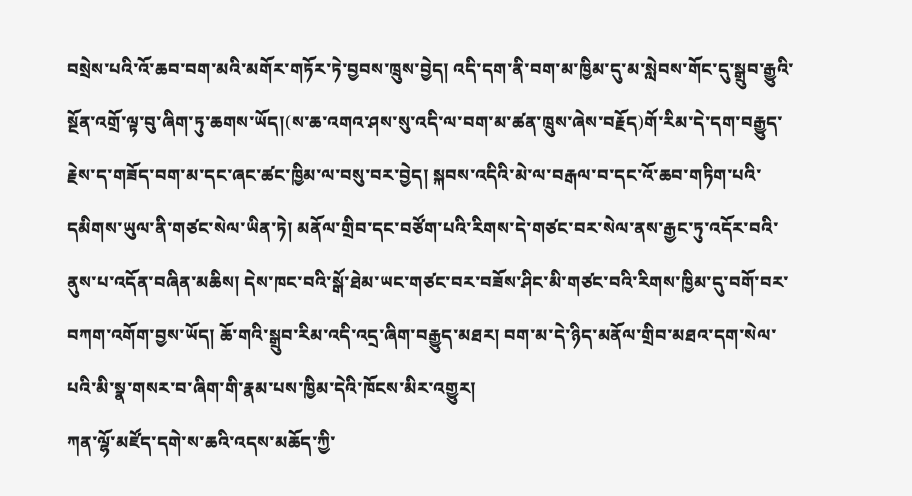བསྲེས་པའི་འོ་ཆབ་བག་མའི་མགོར་གཏོར་ཏེ་བྱབས་ཁྲུས་བྱེད། འདི་དག་ནི་བག་མ་ཁྱིམ་དུ་མ་སླེབས་གོང་དུ་སྒྲུབ་རྒྱུའི་སྔོན་འགྲོ་ལྟ་བུ་ཞིག་ཏུ་ཆགས་ཡོད།(ས་ཆ་འགའ་ཤས་སུ་འདི་ལ་བག་མ་ཚན་ཁྲུས་ཞེས་བརྗོད)གོ་རིམ་དེ་དག་བརྒྱུད་རྗེས་ད་གཟོད་བག་མ་དང་ཞང་ཚང་ཁྱིམ་ལ་བསུ་བར་བྱེད། སྐབས་འདིའི་མེ་ལ་བརྒལ་བ་དང་འོ་ཆབ་གཏིག་པའི་དམིགས་ཡུལ་ནི་གཙང་སེལ་ཡིན་ཏེ། མནོལ་གྲིབ་དང་བཙོག་པའི་རིགས་དེ་གཙང་བར་སེལ་ནས་རྒྱང་ཏུ་འདོར་བའི་ནུས་པ་འདོན་བཞིན་མཆིས། དེས་ཁང་བའི་སྒོ་ཐེམ་ཡང་གཙང་བར་བཟོས་ཤིང་མི་གཙང་བའི་རིགས་ཁྱིམ་དུ་བགོ་བར་བཀག་འགོག་བྱས་ཡོད། ཆོ་གའི་སྒྲུབ་རིམ་འདི་འདྲ་ཞིག་བརྒྱུད་མཐར། བག་མ་དེ་ཉིད་མནོལ་གྲིབ་མཐའ་དག་སེལ་པའི་མི་སྣ་གསར་བ་ཞིག་གི་རྣམ་པས་ཁྱིམ་དེའི་ཁོངས་མིར་འགྱུར།
ཀན་ལྷོ་མཛོད་དགེ་ས་ཆའི་འདས་མཆོད་ཀྱི་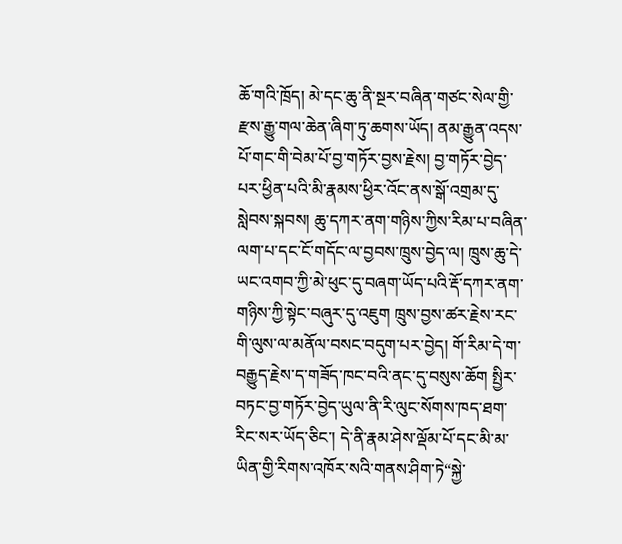ཆོ་གའི་ཁྲོད། མེ་དང་ཆུ་ནི་སྔར་བཞིན་གཙང་སེལ་གྱི་རྫས་རྒྱུ་གལ་ཆེན་ཞིག་ཏུ་ཆགས་ཡོད། ནམ་རྒྱུན་འདས་པོ་གང་གི་བེམ་པོ་བྱ་གཏོར་བྱས་རྗེས། བྱ་གཏོར་བྱེད་པར་ཕྱིན་པའི་མི་རྣམས་ཕྱིར་འོང་ནས་སྒོ་འགྲམ་དུ་སླེབས་སྐབས། ཆུ་དཀར་ནག་གཉིས་ཀྱིས་རིམ་པ་བཞིན་ལག་པ་དང་ངོ་གདོང་ལ་བྱབས་ཁྲུས་བྱེད་ལ། ཁྲུས་ཆུ་དེ་ཡང་འགབ་ཀྱི་མེ་ཕུང་དུ་བཞག་ཡོད་པའི་རྡོ་དཀར་ནག་གཉིས་ཀྱི་སྟེང་བཞུར་དུ་འཇུག ཁྲུས་བྱས་ཚར་རྗེས་རང་གི་ལུས་ལ་མནོལ་བསང་བདུག་པར་བྱེད། གོ་རིམ་དེ་ག་བརྒྱུད་རྗེས་ད་གཟོད་ཁང་བའི་ནང་དུ་བསུས་ཆོག སྤྱིར་བཏང་བྱ་གཏོར་བྱེད་ཡུལ་ནི་རི་ལུང་སོགས་ཁད་ཐག་རིང་སར་ཡོད་ཅིང་། དེ་ནི་རྣམ་ཤེས་ལྡོམ་པོ་དང་མི་མ་ཡིན་གྱི་རིགས་འཁོར་སའི་གནས་ཤིག་ཏེ“སྐྱེ་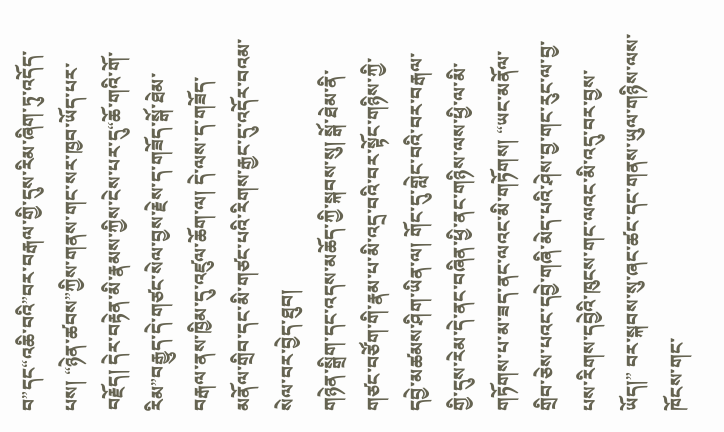བ”དང“འཆི་བའི”བར་བརྒལ་གྱི་དུས་རིམ་ཞིག་ཏུ་འདོད་པས། “ཉེན་ཚབས”ཀྱིས་གནས་གང་སར་ཁྱབ་ཡོད་པར་བརྗོད། དེར་བརྟེན་མི་རྣམས་ཀྱིས་ངེས་པར་དུ“ཆོ་གའི་གོ་རིམ”བརྒྱུད་དེ་གཙང་སེལ་བྱས་རྗེས་ད་གཟོད་སྒོ་ཐེམ་བརྒལ་ནས་ཁྱིམ་དུ་འཛུལ་ཆོག་ལ། དེ་ལས་ད་གཟོད་མནོལ་གྲིབ་དང་མི་གཙང་པའི་རིགས་རྒྱང་དུ་འདོར་བའམ་སེལ་བར་བྱེད་ཐུབ།
གཉེན་སྒྲིག་དང་འདས་མཆོད་ཀྱི་སྐབས་སུ། སྒོ་ཐེམ་ནི་གཙང་བཙོག་གི་རྣམ་པ་མི་འདྲ་བའི་བར་སྟོང་གཉིས་ཀྱི་དབྱེ་མཚམས་ཤིག་ཡིན་ལ། གོང་དུ་གླེང་བའི་བར་བརྒལ་གྱི་དུས་རེམ་དེ་ནང་བཞིན་ཕྱི་ནང་གཉིས་ལས་ཕྱི་ལ་མི་གཏོགས་པ་མ་ཟད་ནང་ལའང་མི་གཏོགས། “ཡང་མནོལ་གྲིབ་ཅེས་པའང་དབྱེ་གཞི་མེད་པའི་ཤེས་བྱ་གང་རུང་ལ་བྱ་པས་རིགས་དབྱེའི་ཁུངས་གང་ལའང་མི་འདུ་བར་བྱས་ཡོད།” བར་སྐབས་སུ་ཞང་ཚང་དང་གནས་ཡུལ་གཉིས་ལས་ཁོངས་གང་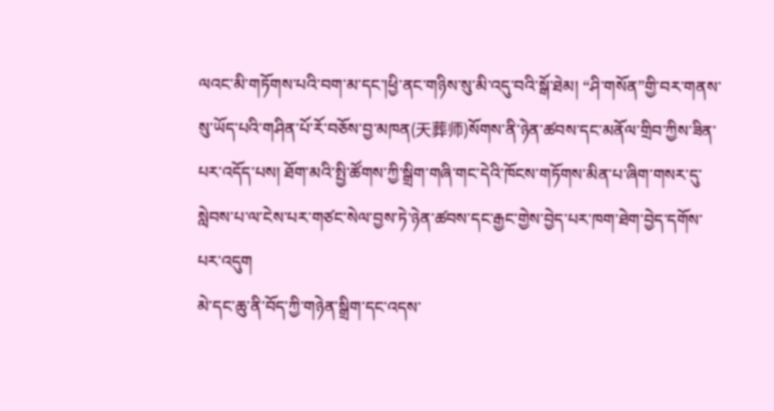ལའང་མི་གཏོགས་པའི་བག་མ་དང་།ཕྱི་ནང་གཉིས་སུ་མི་འདུ་བའི་སྒོ་ཐེམ། “ཤི་གསོན”གྱི་བར་གནས་སུ་ཡོད་པའི་གཤིན་པོ་རོ་བཅོས་བྱ་མཁན(天葬师)སོགས་ནི་ཉེན་ཚབས་དང་མནོལ་གྲིབ་ཀྱིས་ཟིན་པར་འདོད་པས། ཐོག་མའི་སྤྱི་ཚོགས་ཀྱི་སྒྲིག་གཞི་གང་དེའི་ཁོངས་གཏོགས་མིན་པ་ཞིག་གསར་དུ་སླེབས་པ་ལ་ངེས་པར་གཙང་སེལ་བྱས་ཏེ་ཉེན་ཚབས་དང་རྒྱང་གྱེས་བྱེད་པར་ཁག་ཐེག་བྱེད་དགོས་པར་འདུག
མེ་དང་ཆུ་ནི་བོད་ཀྱི་གཉེན་སྒྲིག་དང་འདས་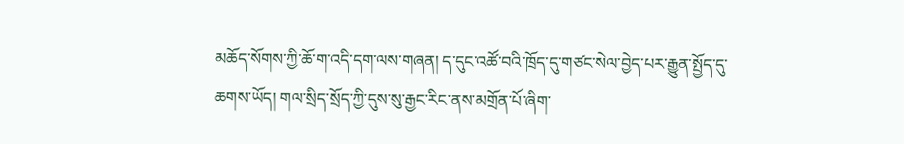མཆོད་སོགས་ཀྱི་ཆོ་ག་འདི་དག་ལས་གཞན། ད་དུང་འཚོ་བའི་ཁྲོད་དུ་གཙང་སེལ་བྱེད་པར་རྒྱུན་སྤྱོད་དུ་ཆགས་ཡོད། གལ་སྲིད་སྲོད་ཀྱི་དུས་སུ་རྒྱང་རིང་ནས་མགྲོན་པོ་ཞིག་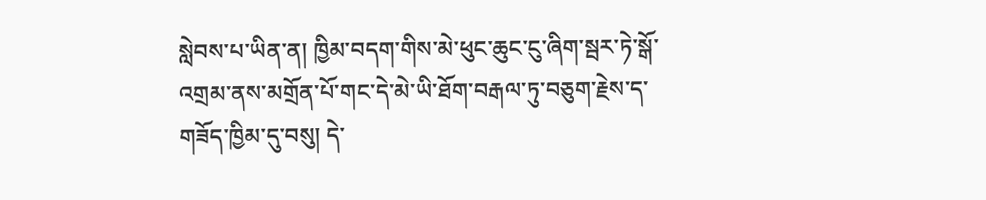སླེབས་པ་ཡིན་ན། ཁྱིམ་བདག་གིས་མེ་ཕུང་ཆུང་ངུ་ཞིག་སྦར་ཏེ་སྒོ་འགྲམ་ནས་མགྲོན་པོ་གང་དེ་མེ་ཡི་ཐོག་བརྒལ་ཏུ་བཅུག་རྗེས་ད་གཟོད་ཁྱིམ་དུ་བསུ། དེ་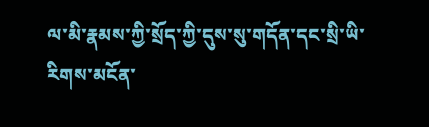ལ་མི་རྣམས་ཀྱི་སྲོད་ཀྱི་དུས་སུ་གདོན་དང་སྲི་ཡི་རིགས་མངོན་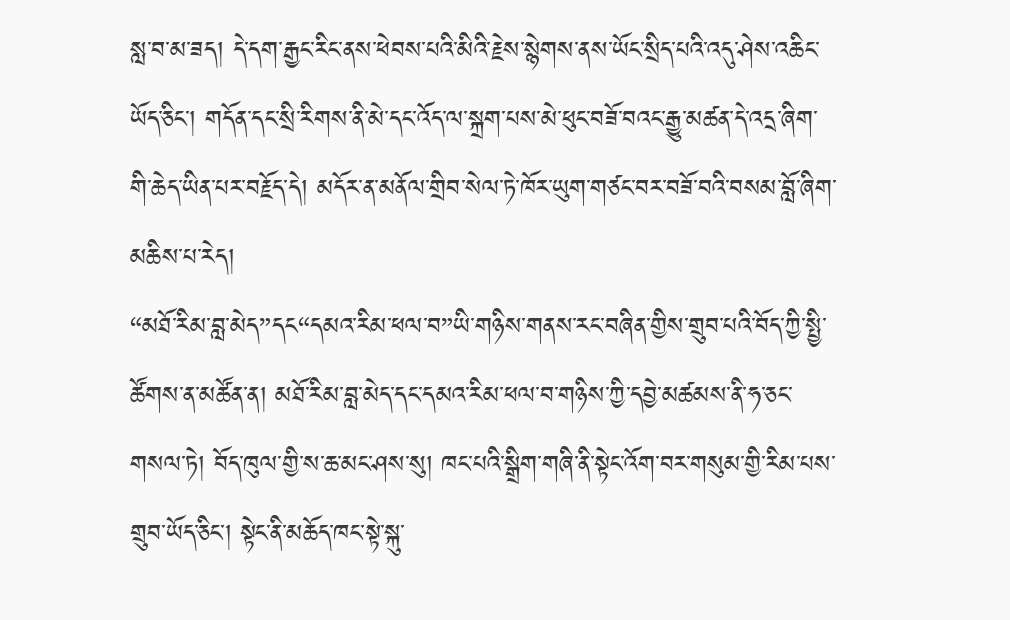སླ་བ་མ་ཟད། དེ་དག་རྒྱང་རིང་ནས་ཕེབས་པའི་མིའི་རྗེས་སྙེགས་ནས་ཡོང་སྲིད་པའི་འདུ་ཤེས་འཆིང་ཡོད་ཅིང་། གདོན་དང་སྲི་རིགས་ནི་མེ་དང་འོད་ལ་སྐྲག་པས་མེ་ཕུང་བཟོ་བའང་རྒྱུ་མཚན་དེ་འདྲ་ཞིག་གི་ཆེད་ཡིན་པར་བརྗོད་དེ། མདོར་ན་མནོལ་གྲིབ་སེལ་ཏེ་ཁོར་ཡུག་གཙང་བར་བཟོ་བའི་བསམ་བློ་ཞིག་མཆིས་པ་རེད།
“མཐོ་རིམ་བླ་མེད”དང“དམའ་རིམ་ཕལ་བ”ཡི་གཉིས་གནས་རང་བཞིན་གྱིས་གྲུབ་པའི་བོད་ཀྱི་སྤྱི་ཚོགས་ན་མཚོན་ན། མཐོ་རིམ་བླ་མེད་དང་དམའ་རིམ་ཕལ་བ་གཉིས་ཀྱི་དབྱེ་མཚམས་ནི་ཧ་ཅང་གསལ་ཏེ། བོད་ཁུལ་གྱི་ས་ཆ་མང་ཤས་སུ། ཁང་པའི་སྒྲིག་གཞི་ནི་སྟེང་འོག་བར་གསུམ་གྱི་རིམ་པས་གྲུབ་ཡོད་ཅིང་། སྟེང་ནི་མཆོད་ཁང་སྟེ་སྐུ་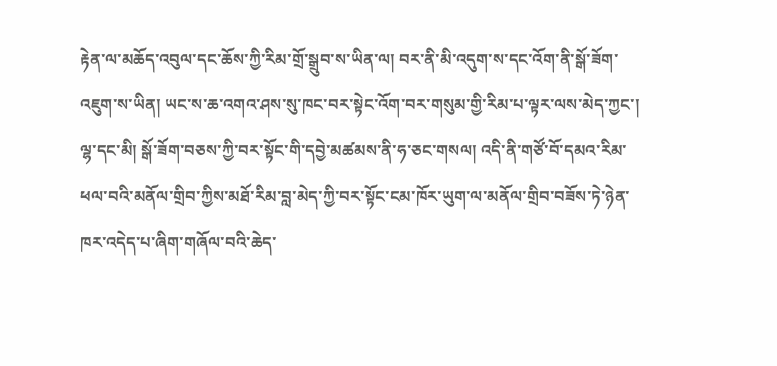རྟེན་ལ་མཆོད་འབུལ་དང་ཆོས་ཀྱི་རིམ་གྲོ་སྒྲུབ་ས་ཡིན་ལ། བར་ནི་མི་འདུག་ས་དང་འོག་ནི་སྒོ་ཟོག་འཇུག་ས་ཡིན། ཡང་ས་ཆ་འགའ་ཤས་སུ་ཁང་བར་སྟེང་འོག་བར་གསུམ་གྱི་རིམ་པ་ལྟར་ལས་མེད་ཀྱང་། ལྷ་དང་མི། སྒོ་ཟོག་བཅས་ཀྱི་བར་སྟོང་གི་དབྱེ་མཚམས་ནི་ཧ་ཅང་གསལ། འདི་ནི་གཙོ་བོ་དམའ་རིམ་ཕལ་བའི་མནོལ་གྲིབ་ཀྱིས་མཐོ་རིམ་བླ་མེད་ཀྱི་བར་སྟོང་ངམ་ཁོར་ཡུག་ལ་མནོལ་གྲིབ་བཟོས་ཏེ་ཉེན་ཁར་འདེད་པ་ཞིག་གཞོལ་བའི་ཆེད་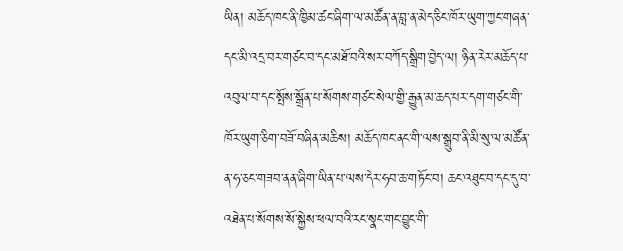ཡིན། མཆོད་ཁང་ནི་ཁྱིམ་ཚང་ཞིག་ལ་མཚོན་ན་བླ་ན་མེད་ཅིང་ཁོར་ཡུག་ཀྱང་གཞན་དང་མི་འདྲ་བར་གཙང་བ་དང་མཐོ་བའི་སར་བཀོད་སྒྲིག་བྱེད་ལ། ཉིན་རེར་མཆོད་པ་འབུལ་བ་དང་སྤོས་སྒྲོན་པ་སོགས་གཙང་སེལ་གྱི་རྒྱུན་མ་ཆད་པར་དག་གཙང་གི་ཁོར་ཡུག་ཅིག་བཟོ་བཞིན་མཆིས། མཆོད་ཁང་ནང་གི་ལས་སྒྲུབ་ནི་མི་སུ་ལ་མཚོན་ན་ཧ་ཅང་གཟབ་ནན་ཞིག་ཡིན་པ་ལས་དེར་ཧབ་ཆ་གཏོང་བ། ཆང་འཐུང་བ་དང་དུ་བ་འཐེན་པ་སོགས་སོ་སྐྱེས་ཕལ་བའི་རང་སྣང་གང་བྱུང་གི་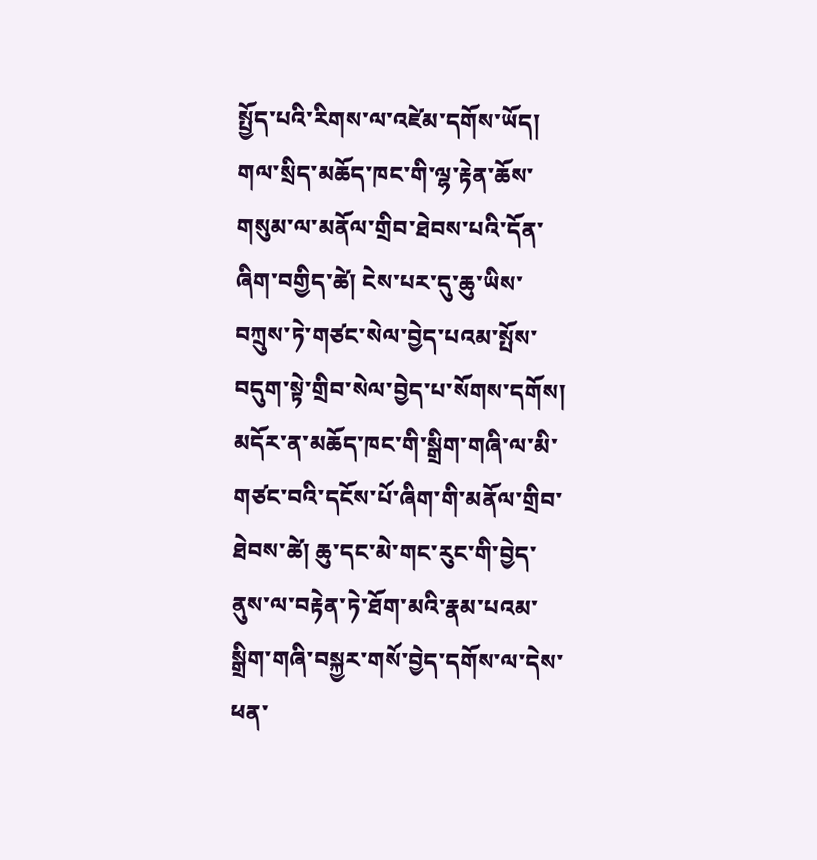སྤྱོད་པའི་རིགས་ལ་འཛེམ་དགོས་ཡོད། གལ་སྲིད་མཆོད་ཁང་གི་ལྷ་རྟེན་ཆོས་གསུམ་ལ་མནོལ་གྲིབ་ཐེབས་པའི་དོན་ཞིག་བགྱིད་ཚེ། ངེས་པར་དུ་ཆུ་ཡིས་བཀྲུས་ཏེ་གཙང་སེལ་བྱེད་པའམ་སྤོས་བདུག་སྟེ་གྲིབ་སེལ་བྱེད་པ་སོགས་དགོས། མདོར་ན་མཆོད་ཁང་གི་སྒྲིག་གཞི་ལ་མི་གཙང་བའི་དངོས་པོ་ཞིག་གི་མནོལ་གྲིབ་ཐེབས་ཚེ། ཆུ་དང་མེ་གང་རུང་གི་བྱེད་ནུས་ལ་བརྟེན་ཏེ་ཐོག་མའི་རྣམ་པའམ་སྒྲིག་གཞི་བསྐྱར་གསོ་བྱེད་དགོས་ལ་དེས་ཕན་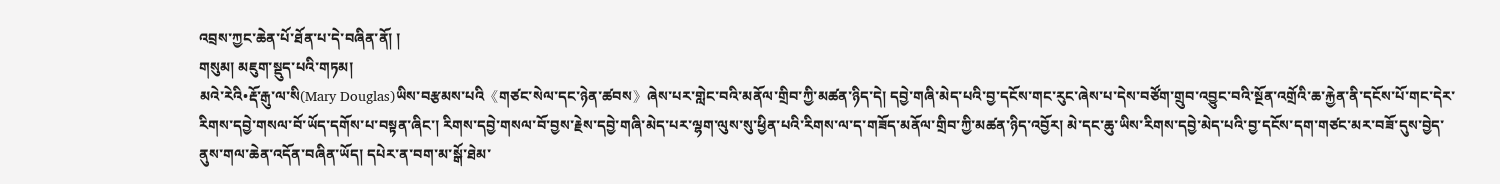འབྲས་ཀྱང་ཆེན་པོ་ཐོན་པ་དེ་བཞིན་ནོ། །
གསུམ། མཇུག་སྡུད་པའི་གཏམ།
མའེ་རེའི•རྡོ་རྒུ་ལ་སི(Mary Douglas)ཡིས་བརྩམས་པའི《གཙང་སེལ་དང་ཉེན་ཚབས》ཞེས་པར་གླེང་བའི་མནོལ་གྲིབ་ཀྱི་མཚན་ཉིད་དེ། དབྱེ་གཞི་མེད་པའི་བྱ་དངོས་གང་རུང་ཞེས་པ་དེས་བཙོག་གྲུབ་འབྱུང་བའི་སྔོན་འགྲོའི་ཆ་རྐྱེན་ནི་དངོས་པོ་གང་དེར་རིགས་དབྱེ་གསལ་བོ་ཡོད་དགོས་པ་བསྟན་ཞིང་། རིགས་དབྱེ་གསལ་བོ་བྱས་རྗེས་དབྱེ་གཞི་མེད་པར་ལྷག་ལུས་སུ་ཕྱིན་པའི་རིགས་ལ་ད་གཟོད་མནོལ་གྲིབ་ཀྱི་མཚན་ཉིད་འབྱོར། མེ་དང་ཆུ་ཡིས་རིགས་དབྱེ་མེད་པའི་བྱ་དངོས་དག་གཙང་མར་བཟོ་དུས་བྱེད་ནུས་གལ་ཆེན་འདོན་བཞིན་ཡོད། དཔེར་ན་བག་མ་སྒོ་ཐེམ་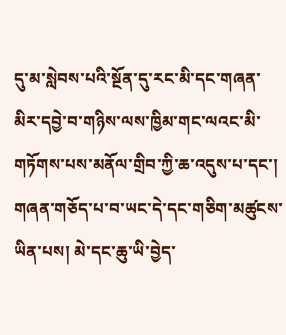དུ་མ་སླེབས་པའི་སྔོན་དུ་རང་མི་དང་གཞན་མིར་དབྱེ་བ་གཉིས་ལས་ཁྱིམ་གང་ལའང་མི་གཏོགས་པས་མནོལ་གྲིབ་ཀྱི་ཆ་འདུས་པ་དང་། གཞན་གཅོད་པ་བ་ཡང་དེ་དང་གཅིག་མཚུངས་ཡིན་པས། མེ་དང་ཆུ་ཡི་བྱེད་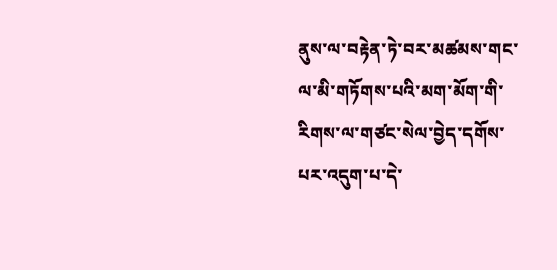ནུས་ལ་བརྟེན་ཏེ་བར་མཚམས་གང་ལ་མི་གཏོགས་པའི་མག་མོག་གི་རིགས་ལ་གཙང་སེལ་བྱེད་དགོས་པར་འདུག་པ་དེ་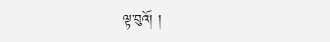ལྟ་བུའོ། །